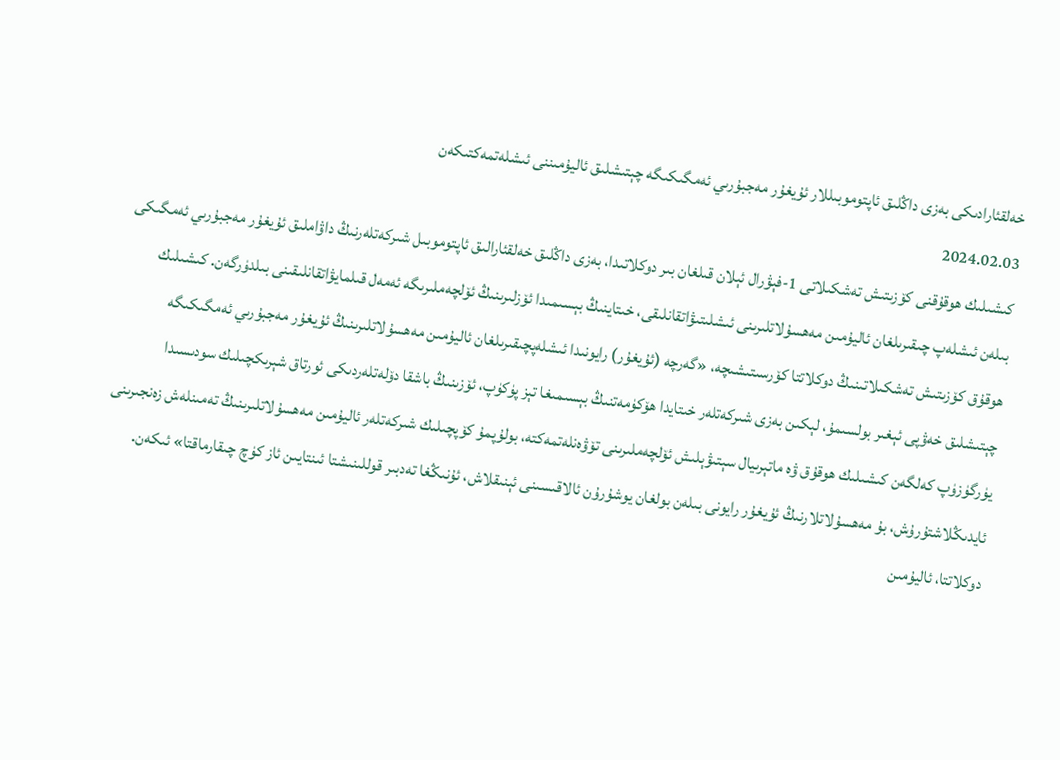خەلقئارادىكى بەزى داڭلىق ئاپتوموبىللار ئۇيغۇر مەجبۇرىي ئەمگىكىگە چېتىشلىق ئاليۇمىننى ئىشلەتمەكتىكەن
2024.02.03
كىشىلىك ھوقۇقنى كۆزىتىش تەشكىلاتى 1-فېۋرال ئېلان قىلغان بىر دوكلاتىدا، بەزى داڭلىق خەلقئارالىق ئاپتوموبىل شىركەتلەرنىڭ داۋاملىق ئۇيغۇر مەجبۇرىي ئەمگىكى بىلەن ئىشلەپ چىقىرىلغان ئاليۇمىن مەھسۇلاتلىرىنى ئىشلىتىۋاتقانلىقى، خىتاينىڭ بېسىمىدا ئۆزلىرىنىڭ ئۆلچەملىرىگە ئەمەل قىلمايۋاتقانلىقىنى بىلدۈرگەن. كىشىلىك ھوقۇق كۆزىتىش تەشكىلاتىنىڭ دوكلاتتا كۆرسىتىشىچە، «گەرچە (ئۇيغۇر) رايونىدا ئىشلەپچىقىرىلغان ئاليۇمىن مەھسۇلاتلىرىنىڭ ئۇيغۇر مەجبۇرىي ئەمگىكىگە چېتىشلىق خەۋپى ئېغىر بولسىمۇ، لېكىن بەزى شىركەتلەر خىتايدا ھۆكۈمەتنىڭ بېسىمىغا تېز پۈكۈپ، ئۆزىنىڭ باشقا دۆلەتلەردىكى ئورتاق شېرىكچىلىك سودىسىدا يۈرگۈزۈپ كەلگەن كىشىلىك ھوقۇق ۋە ماتېرىيال سېتىۋېلىش ئۆلچەملىرىنى تۆۋەنلەتمەكتە، بولۇپمۇ كۆپچىلىك شىركەتلەر ئاليۇمىن مەھسۇلاتلىرىنىڭ تەمىنلەش زەنجىرىنى ئايدىڭلاشتۇرۇش، بۇ مەھسۇلاتلارنىڭ ئۇيغۇر رايونى بىلەن بولغان يوشۇرۇن ئالاقىسىنى ئېنىقلاش، ئۇنىڭغا تەدبىر قوللىنىشتا ئىنتايىن ئاز كۈچ چىقارماقتا» ئىكەن.
دوكلاتتا، ئاليۇمىن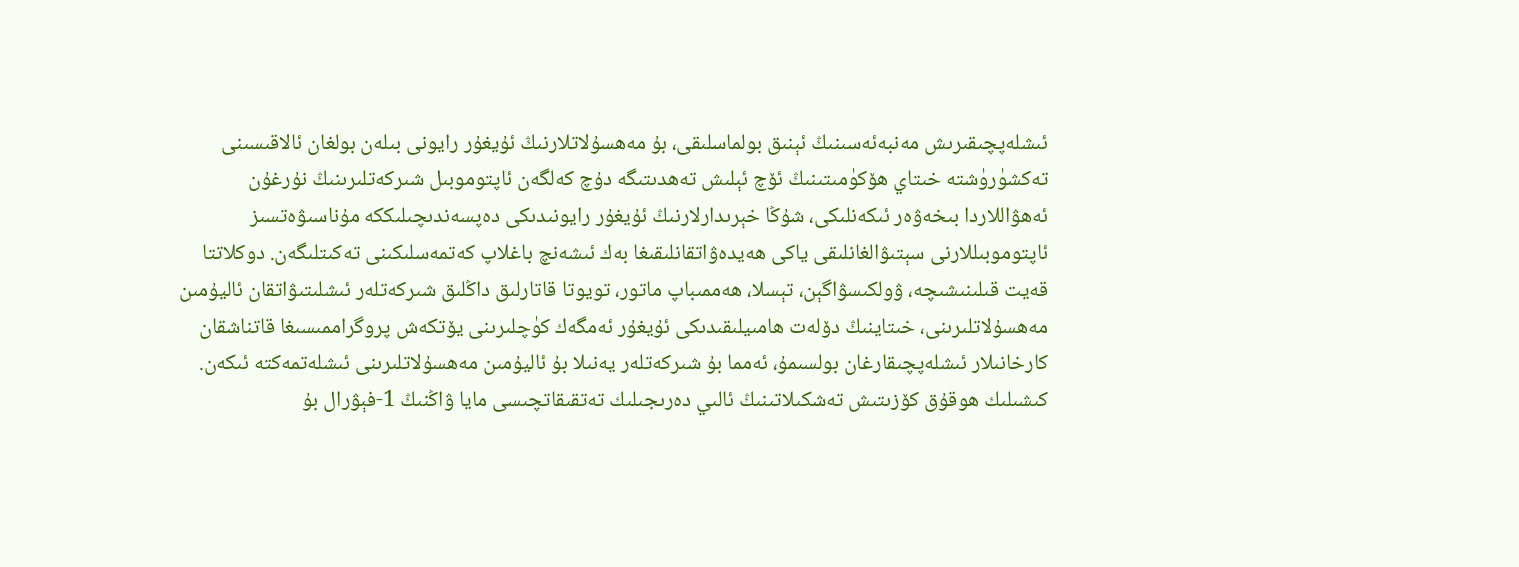ئىشلەپچىقىرىش مەنبەئەسىنىڭ ئېنىق بولماسلىقى، بۇ مەھسۇلاتلارنىڭ ئۇيغۇر رايونى بىلەن بولغان ئالاقىسىنى تەكشۈرۈشتە خىتاي ھۆكۈمىتىنىڭ ئۆچ ئېلىش تەھدىتىگە دۇچ كەلگەن ئاپتوموبىل شىركەتلىرىنىڭ نۇرغۇن ئەھۋاللاردا بىخەۋەر ئىكەنلىكى، شۇڭا خېرىدارلارنىڭ ئۇيغۇر رايونىدىكى دەپسەندىچىلىككە مۇناسىۋەتسىز ئاپتوموبىللارنى سېتىۋالغانلىقى ياكى ھەيدەۋاتقانلىقىغا بەك ئىشەنچ باغلاپ كەتمەسلىكىنى تەكىتلىگەن. دوكلاتتا قەيت قىلىنىشىچە، ۋولكىسۋاگېن، تېسلا، ھەممىباپ ماتور، تويوتا قاتارلىق داڭلىق شىركەتلەر ئىشلىتىۋاتقان ئاليۇمىن مەھسۇلاتلىرىنى، خىتاينىڭ دۆلەت ھامىيلىقىدىكى ئۇيغۇر ئەمگەك كۈچلىرىنى يۆتكەش پروگراممىسىغا قاتناشقان كارخانىلار ئىشلەپچىقارغان بولسىمۇ، ئەمما بۇ شىركەتلەر يەنىلا بۇ ئاليۇمىن مەھسۇلاتلىرىنى ئىشلەتمەكتە ئىكەن.
كىشىلىك ھوقۇق كۆزىتىش تەشكىلاتىنىڭ ئالىي دەرىجىلىك تەتقىقاتچىسى مايا ۋاڭنىڭ 1-فېۋرال بۇ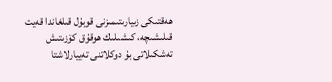ھەقتىكى زىيارىتىمىزنى قوبۇل قىلغاندا قەيت قىلىشىچە، كىشىلىك ھوقۇق كۆزىتىش تەشكىلاتى بۇ دوكلاتنى تەييارلاشتا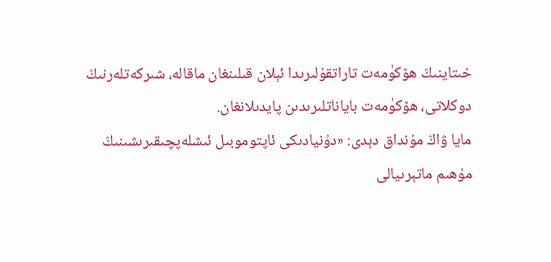خىتاينىڭ ھۆكۈمەت تاراتقۇلىرىدا ئېلان قىلىنغان ماقالە، شىركەتلەرنىڭ دوكلاتى، ھۆكۈمەت باياناتلىرىدىن پايدىلانغان.
مايا ۋاڭ مۇنداق دېدى: «دۇنيادىكى ئاپتوموبىل ئىشلەپچىقىرىشىنىڭ مۇھىم ماتېرىيالى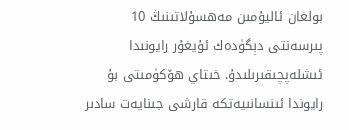بولغان ئاليۇمىن مەھسۇلاتىنىڭ 10 پىرسەنتى دېگۈدەك ئۇيغۇر رايونىدا ئىشلەپچىقىرىلىدۇ. خىتاي ھۆكۈمىتى بۇ رايوندا ئىنسانىيەتكە قارشى جىنايەت سادىر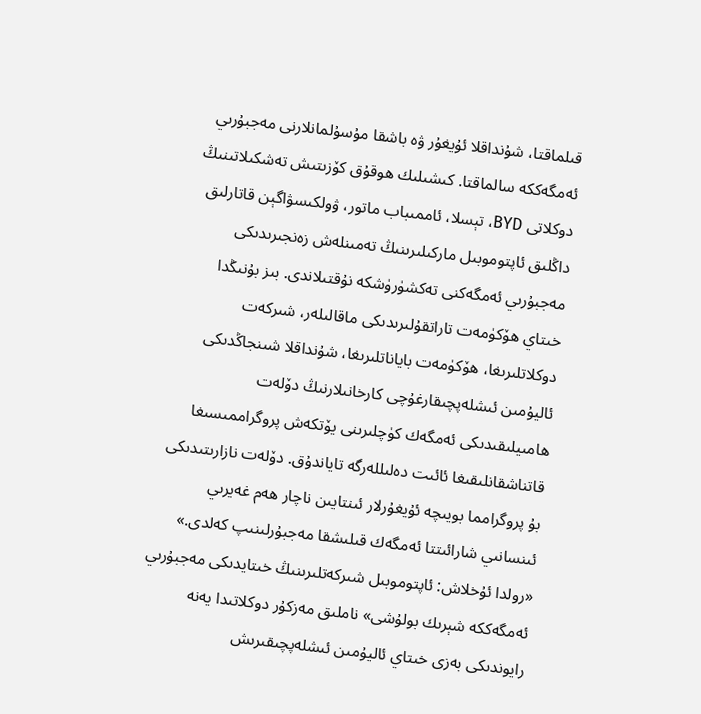قىلماقتا، شۇنداقلا ئۇيغۇر ۋە باشقا مۇسۇلمانلارنى مەجبۇرىي ئەمگەككە سالماقتا. كىشىلىك ھوقۇق كۆزىتىش تەشكىلاتىنىڭ دوكلاتى BYD، تېسلا، ئاممىباب ماتور، ۋولكىسۋاگېن قاتارلىق داڭلىق ئاپتوموبىل ماركىلىرىنىڭ تەمىنلەش زەنجىرىدىكى مەجبۇرىي ئەمگەكنى تەكشۈرۈشكە نۇقتىلاندى. بىز بۇنىڭدا خىتاي ھۆكۈمەت تاراتقۇلىرىدىكى ماقالىلەر، شىركەت دوكلاتلىرىغا، ھۆكۈمەت باياناتلىرىغا، شۇنداقلا شىنجاڭدىكى ئاليۇمىن ئىشلەپچىقارغۇچى كارخانىلارنىڭ دۆلەت ھامىيلىقىدىكى ئەمگەك كۈچلىرىنى يۆتكەش پروگراممىسىغا قاتناشقانلىقىغا ئائىت دەلىللەرگە تاياندۇق. دۆلەت نازارىتىدىكى بۇ پروگرامما بويىچە ئۇيغۇرلار ئىنتايىن ناچار ھەم غەيرىي ئىنسانىي شارائىتتا ئەمگەك قىلىشقا مەجبۇرلىنىپ كەلدى.»
«رولدا ئۇخلاش: ئاپتوموبىل شىركەتلىرىنىڭ خىتايدىكى مەجبۇرىي ئەمگەككە شېرىك بولۇشى» ناملىق مەزكۇر دوكلاتىدا يەنە رايوندىكى بەزى خىتاي ئاليۇمىن ئىشلەپچىقىرىش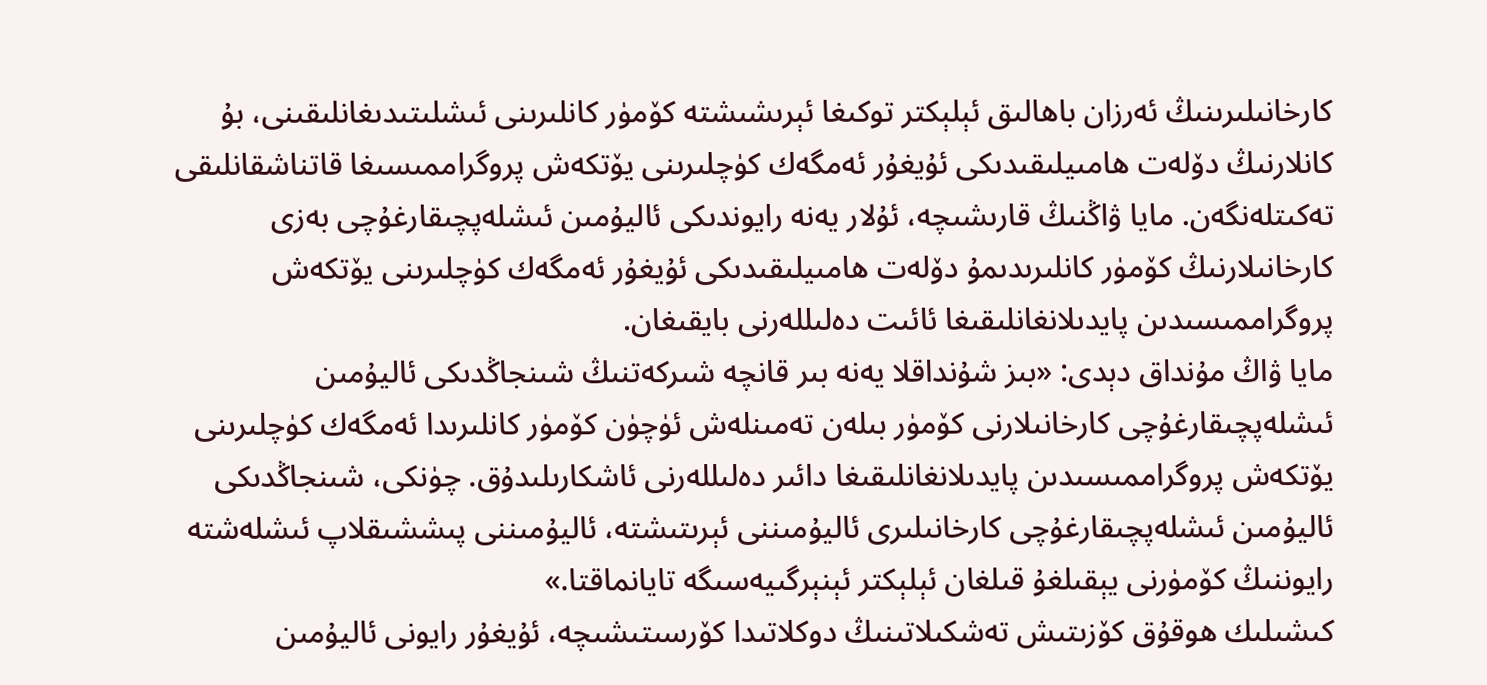كارخانىلىرىنىڭ ئەرزان باھالىق ئېلېكتر توكىغا ئېرىشىشتە كۆمۈر كانلىرىنى ئىشلىتىدىغانلىقىنى، بۇ كانلارنىڭ دۆلەت ھامىيلىقىدىكى ئۇيغۇر ئەمگەك كۈچلىرىنى يۆتكەش پروگراممىسىغا قاتناشقانلىقى تەكىتلەنگەن. مايا ۋاڭنىڭ قارىشىچە، ئۇلار يەنە رايوندىكى ئاليۇمىن ئىشلەپچىقارغۇچى بەزى كارخانىلارنىڭ كۆمۈر كانلىرىدىمۇ دۆلەت ھامىيلىقىدىكى ئۇيغۇر ئەمگەك كۈچلىرىنى يۆتكەش پروگراممىسىدىن پايدىلانغانلىقىغا ئائىت دەلىللەرنى بايقىغان.
مايا ۋاڭ مۇنداق دېدى: «بىز شۇنداقلا يەنە بىر قانچە شىركەتنىڭ شىنجاڭدىكى ئاليۇمىن ئىشلەپچىقارغۇچى كارخانىلارنى كۆمۈر بىلەن تەمىنلەش ئۈچۈن كۆمۈر كانلىرىدا ئەمگەك كۈچلىرىنى يۆتكەش پروگراممىسىدىن پايدىلانغانلىقىغا دائىر دەلىللەرنى ئاشكارىلىدۇق. چۈنكى، شىنجاڭدىكى ئاليۇمىن ئىشلەپچىقارغۇچى كارخانىلىرى ئاليۇمىننى ئېرىتىشتە، ئاليۇمىننى پىششىقلاپ ئىشلەشتە رايوننىڭ كۆمۈرنى يېقىلغۇ قىلغان ئېلېكتر ئېنېرگىيەسىگە تايانماقتا.»
كىشىلىك ھوقۇق كۆزىتىش تەشكىلاتىنىڭ دوكلاتىدا كۆرسىتىشىچە، ئۇيغۇر رايونى ئاليۇمىن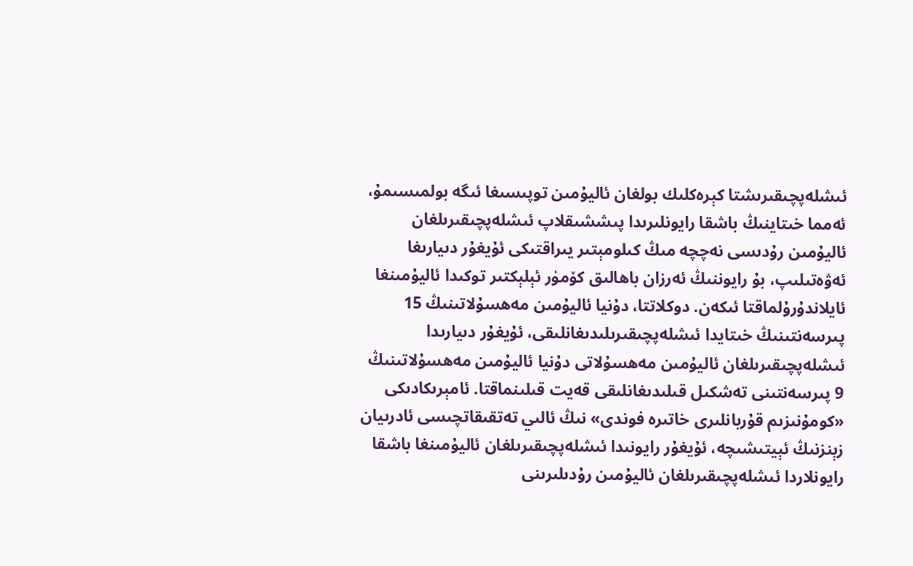ئىشلەپچىقىرىشتا كېرەكلىك بولغان ئاليۇمىن توپىسىغا ئىگە بولمىسىمۇ، ئەمما خىتاينىڭ باشقا رايونلىرىدا پىششىقلاپ ئىشلەپچىقىرىلغان ئاليۇمىن رۇدىسى نەچچە مىڭ كىلومېتىر يىراقتىكى ئۇيغۇر دىيارىغا ئەۋەتىلىپ، بۇ رايوننىڭ ئەرزان باھالىق كۆمۈر ئېلېكتىر توكىدا ئاليۇمىنغا ئايلاندۇرۇلماقتا ئىكەن. دوكلاتتا، دۇنيا ئاليۇمىن مەھسۇلاتىنىڭ 15 پىرسەنتىنىڭ خىتايدا ئىشلەپچىقىرىلىدىغانلىقى، ئۇيغۇر دىيارىدا ئىشلەپچىقىرىلغان ئاليۇمىن مەھسۇلاتى دۇنيا ئاليۇمىن مەھسۇلاتىنىڭ 9 پىرسەنتىنى تەشكىل قىلىدىغانلىقى قەيت قىلىنماقتا. ئامېرىكادىكى «كومۇنىزىم قۇربانلىرى خاتىرە فوندى» نىڭ ئالىي تەتقىقاتچىسى ئادرىيان زېنزنىڭ ئېيتىشىچە، ئۇيغۇر رايونىدا ئىشلەپچىقىرىلغان ئاليۇمىنغا باشقا رايونلاردا ئىشلەپچىقىرىلغان ئاليۇمىن رۇدىلىرىنى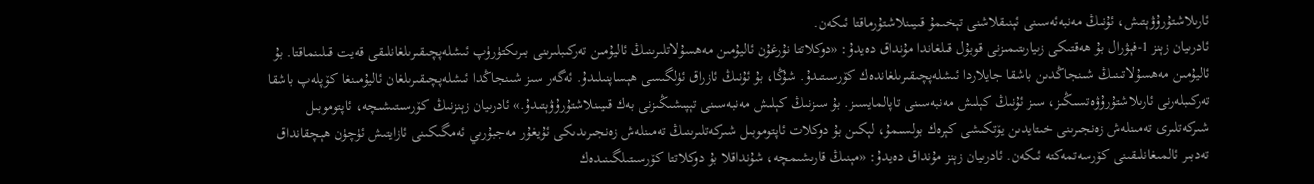ئارىلاشتۇرۇۋېتىش، ئۇنىڭ مەنبەئەسىنى ئېنىقلاشنى تېخىمۇ قىيىنلاشتۇرماقتا ئىكەن.
ئادرىيان زېنز 1-فېۋرال بۇ ھەقتىكى زىيارىتىمىزنى قوبۇل قىلغاندا مۇنداق دەيدۇ: «دوكلاتتا نۇرغۇن ئاليۇمىن مەھسۇلاتلىرىنىڭ ئاليۇمىن تەركىبلىرىنى بىرىكتۈرۈپ ئىشلەپچىقىرىلغانلىقى قەيت قىلىنماقتا. بۇ ئاليۇمىن مەھسۇلاتىنىڭ شىنجاڭدىن باشقا جايلاردا ئىشلەپچىقىرىلغاندەك كۆرسىتىدۇ. شۇڭا، بۇ ئۇنىڭ ئازراق ئۈلگىسى ھېساپنىلىدۇ. ئەگەر سىز شىنجاڭدا ئىشلەپچىقىرىلغان ئاليۇمىنغا كۆپلەپ باشقا تەركىبلەرنى ئارىلاشتۇرۇۋەتسىڭىز، سىز ئۇنىڭ كېلىش مەنبەسىنى تاپالمايسىز. بۇ سىزنىڭ كېلىش مەنبەسىنى تېپىشىڭىزنى بەك قىيىنلاشتۇرۇۋېتىدۇ.» ئادرىيان زېنزنىڭ كۆرسىتىشىچە، ئاپتوموبىل شىركەتلىرى تەمىنلەش زەنجىرىنى خىتايدىن يۆتكىشى كېرەك بولسىمۇ، لېكىن بۇ دوكلات ئاپتوموبىل شىركەتلىرىنىڭ تەمىنلەش زەنجىرىدىكى ئۇيغۇر مەجبۇرىي ئەمگىكىنى ئازايتىش ئۈچۈن ھېچقانداق تەدبىر ئالمىغانلىقىنى كۆرسەتمەكتە ئىكەن. ئادرىيان زېنز مۇنداق دەيدۇ: «مېنىڭ قارىشىمچە، شۇنداقلا بۇ دوكلاتتا كۆرسىتىلگىنىدەك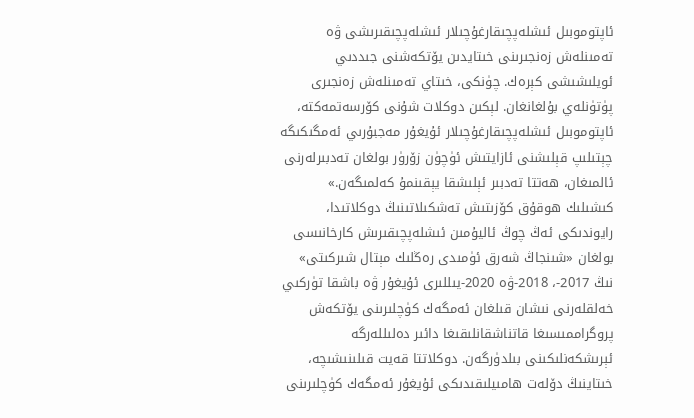ئاپتوموبىل ئىشلەپچىقارغۇچىلار ئىشلەپچىقىرىشى ۋە تەمىنلەش زەنجىرىنى خىتايدىن يۆتكەشنى جىددىي ئويلىشىشى كېرەك. چۈنكى، خىتاي تەمىنلەش زەنجىرى پۈتۈنلەي بۇلغانغان. لېكىن دوكلات شۇنى كۆرسەتمەكتە، ئاپتوموبىل ئىشلەپچىقارغۇچىلار ئۇيغۇر مەجبۇرىي ئەمگىكىگە چېتىلىپ قېلىشنى ئازايتىش ئۈچۈن زۆرۈر بولغان تەدبىرلەرنى ئالمىغان، ھەتتا تەدبىر ئېلىشقا يېقىنمۇ كەلمىگەن.»
كىشىلىك ھوقۇق كۆزىتىش تەشكىلاتىنىڭ دوكلاتىدا، رايوندىكى ئەڭ چوڭ ئاليۇمىن ئىشلەپچىقىرىش كارخانىسى بولغان «شىنجاڭ شەرق ئۈمىدى رەڭلىك مېتال شىركىتى» نىڭ 2017-، 2018-ۋە 2020-يىللىرى ئۇيغۇر ۋە باشقا تۈركىي خەلقلەرنى نىشان قىلغان ئەمگەك كۈچلىرىنى يۆتكەش پروگراممىسىغا قاتناشقانلىقىغا دائىر دەلىللەرگە ئېرىشكەنلىكىنى بىلدۈرگەن. دوكلاتتا قەيت قىلىنىشىچە، خىتاينىڭ دۆلەت ھامىيلىقىدىكى ئۇيغۇر ئەمگەك كۈچلىرىنى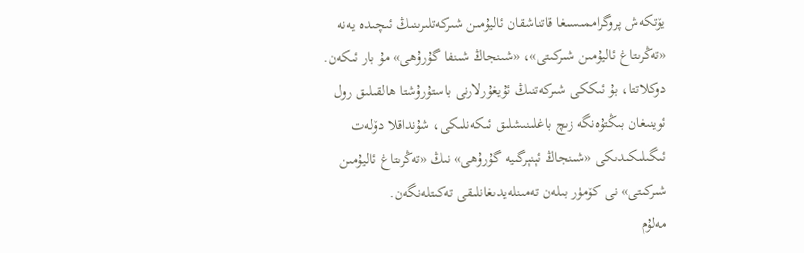يۆتكەش پروگراممىسىغا قاتناشقان ئاليۇمىن شىركەتلىرىنىڭ ئىچىدە يەنە «تەڭرىتاغ ئاليۇمىن شىركىتى»، «شىنجاڭ شىنفا گۇرۇھى» مۇ بار ئىكەن. دوكلاتتا، بۇ ئىككى شىركەتنىڭ ئۇيغۇرلارنى باستۇرۇشتا ھالقىلىق رول ئوينىغان بىڭتۇەنگە زىچ باغلىنىشلىق ئىكەنلىكى، شۇنداقلا دۆلەت ئىگىلىكىدىكى «شىنجاڭ ئېنېرگىيە گۇرۇھى» نىڭ «تەڭرىتاغ ئاليۇمىن شىركىتى» نى كۆمۈر بىلەن تەمىنلەيدىغانلىقى تەكىتلەنگەن.
مەلۇم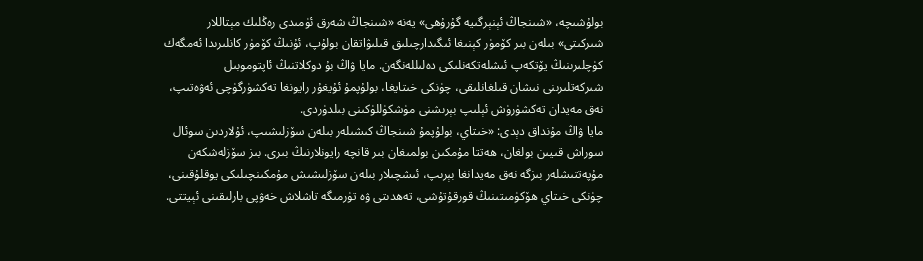بولۇشىچە، «شىنجاڭ ئېنېرگىيە گۇرۇھى» يەنە «شىنجاڭ شەرق ئۈمىدى رەڭلىك مېتاللار شىركىتى» بىلەن بىر كۆمۈر كېنىغا ئىگىدارچىلىق قىلىۋاتقان بولۇپ، ئۇنىڭ كۆمۈر كانلىرىدا ئەمگەك كۈچلىرىنىڭ يۆتكەپ ئىشلەتكەنلىكى دەلىللەنگەن. مايا ۋاڭ بۇ دوكلاتنىڭ ئاپتوموبىل شىركەتلىرىنى نىشان قىلغانلىقى، چۈنكى خىتايغا، بولۇپمۇ ئۇيغۇر رايونغا تەكشۈرگۈچى ئەۋەتىپ، نەق مەيدان تەكشۈرۈش ئېلىپ بېرىشنى مۈشكۈللۈكىنى بىلدۈردى.
مايا ۋاڭ مۇنداق دېدى: «خىتاي، بولۇپمۇ شىنجاڭ كىشىلەر بىلەن سۆزلىشىپ، ئۇلاردىن سوئال سوراش قىيىن بولغان، ھەتتا مۇمكىن بولمىغان بىر قانچە رايونلارنىڭ بىرى. بىز سۆزلەشكەن مۇپەتتىشلەر بىزگە نەق مەيدانغا بېرىپ، ئىشچىلار بىلەن سۆزلىشىش مۇمكىنچىلىكى يوقلۇقىنى، چۈنكى خىتاي ھۆكۈمىتىنىڭ قورقۇتۇشى، تەھدىتى ۋە تۈرمىگە تاشلاش خەۋپى بارلىقىنى ئېيتتى.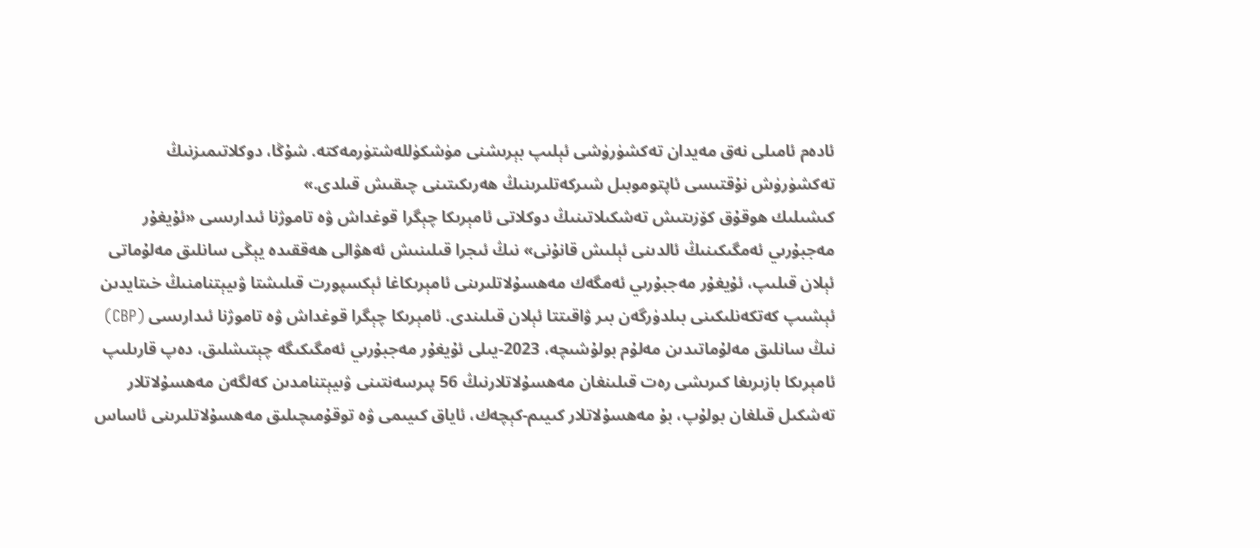ئادەم ئامىلى نەق مەيدان تەكشۈرۈشى ئېلىپ بېرىشنى مۈشكۈللەشتۈرمەكتە. شۇڭا، دوكلاتىمىزنىڭ تەكشۈرۈش نۇقتىسى ئاپتوموبىل شىركەتلىرىنىڭ ھەرىكىتىنى چىقىش قىلدى.»
كىشىلىك ھوقۇق كۆزىتىش تەشكىلاتىنىڭ دوكلاتى ئامېرىكا چېگرا قوغداش ۋە تاموژنا ئىدارىسى «ئۇيغۇر مەجبۇرىي ئەمگىكىنىڭ ئالدىنى ئېلىش قانۇنى» نىڭ ئىجرا قىلىنىش ئەھۋالى ھەققىدە يېڭى سانلىق مەلۇماتى ئېلان قىلىپ، ئۇيغۇر مەجبۇرىي ئەمگەك مەھسۇلاتلىرىنى ئامېرىكاغا ئېكسپورت قىلىشتا ۋىيېتنامنىڭ خىتايدىن ئېشىپ كەتكەنلىكىنى بىلدۈرگەن بىر ۋاقىتتا ئېلان قىلىندى. ئامېرىكا چېگرا قوغداش ۋە تاموژنا ئىدارىسى (CBP) نىڭ سانلىق مەلۇماتىدىن مەلۇم بولۇشىچە، 2023-يىلى ئۇيغۇر مەجبۇرىي ئەمگىكىگە چېتىشلىق، دەپ قارىلىپ ئامېرىكا بازىرىغا كىرىشى رەت قىلىنغان مەھسۇلاتلارنىڭ 56 پىرسەنتىنى ۋىيېتنامدىن كەلگەن مەھسۇلاتلار تەشكىل قىلغان بولۇپ، بۇ مەھسۇلاتلار كىيىم-كېچەك، ئاياق كىيىمى ۋە توقۇمىچىلىق مەھسۇلاتلىرىنى ئاساس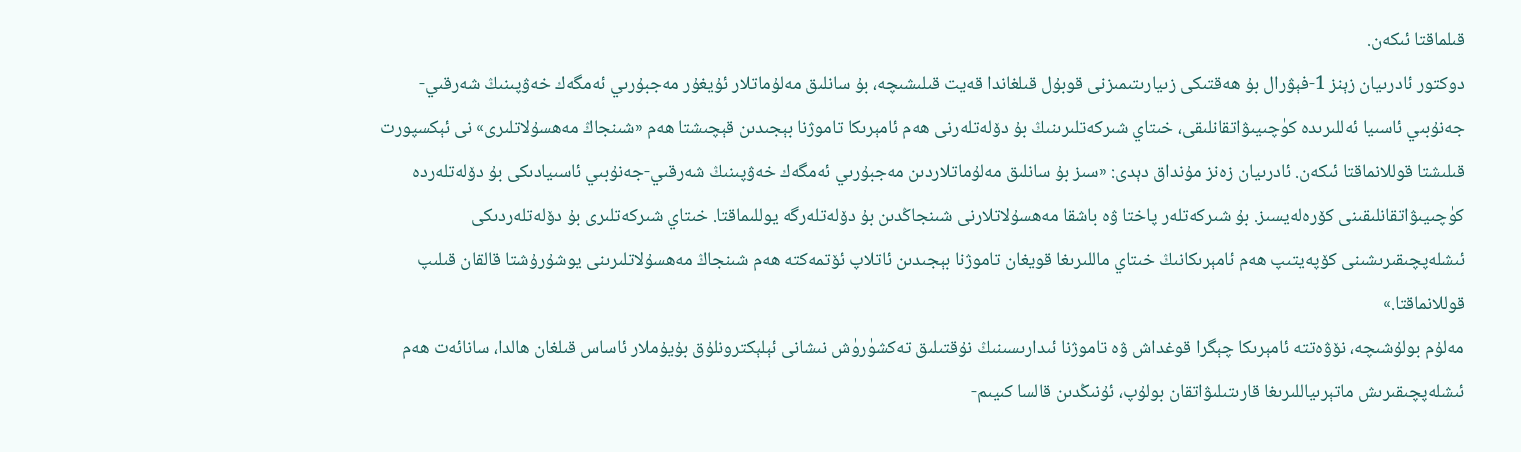قىلماقتا ئىكەن.
دوكتور ئادرىيان زېنز 1-فېۋرال بۇ ھەقتىكى زىيارىتىمىزنى قوبۇل قىلغاندا قەيت قىلىشىچە، بۇ سانلىق مەلۇماتلار ئۇيغۇر مەجبۇرىي ئەمگەك خەۋپىنىڭ شەرقىي-جەنۇبىي ئاسىيا ئەللىرىدە كۈچىيىۋاتقانلىقى، خىتاي شىركەتلىرىنىڭ بۇ دۆلەتلەرنى ھەم ئامېرىكا تاموژنا بېجىدىن قېچىشتا ھەم «شىنجاڭ مەھسۇلاتلىرى» نى ئېكسپورت قىلىشتا قوللانماقتا ئىكەن. ئادرىيان زەنز مۇنداق دېدى: «سىز بۇ سانلىق مەلۇماتلاردىن مەجبۇرىي ئەمگەك خەۋپىنىڭ شەرقىي-جەنۇبىي ئاسىيادىكى بۇ دۆلەتلەردە كۈچىيىۋاتقانلىقىنى كۆرەلەيسىز. بۇ شىركەتلەر پاختا ۋە باشقا مەھسۇلاتلارنى شىنجاڭدىن بۇ دۆلەتلەرگە يوللىماقتا. خىتاي شىركەتلىرى بۇ دۆلەتلەردىكى ئىشلەپچىقىرىشىنى كۆپەيتىپ ھەم ئامېرىكانىڭ خىتاي ماللىرىغا قويغان تاموژنا بېجىدىن ئاتلاپ ئۆتمەكتە ھەم شىنجاڭ مەھسۇلاتلىرىنى يوشۇرۇشتا قالقان قىلىپ قوللانماقتا.»
مەلۇم بولۇشىچە، نۆۋەتتە ئامېرىكا چېگرا قوغداش ۋە تاموژنا ئىدارىسىنىڭ نۇقتىلىق تەكشۈرۈش نىشانى ئېلېكترونلۇق بۇيۇملار ئاساس قىلغان ھالدا، سانائەت ھەم ئىشلەپچىقىرىش ماتېرىياللىرىغا قارىتىلىۋاتقان بولۇپ، ئۇنىڭدىن قالسا كىيىم-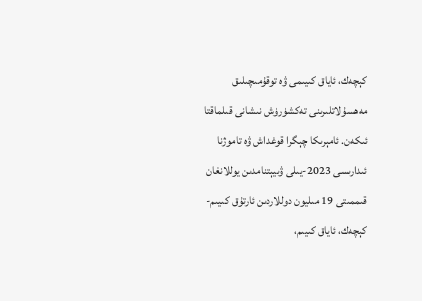كېچەك، ئاياق كىيىمى ۋە توقۇمىچىلىق مەھسۇلاتلىرىنى تەكشۈرۈش نىشانى قىلماقتا ئىكەن. ئامېرىكا چېگرا قوغداش ۋە تاموژنا ئىدارىسى 2023-يىلى ۋىيېتنامدىن يوللانغان قىممىتى 19 مىليون دوللاردىن ئارتۇق كىيىم-كېچەك، ئاياق كىيىم،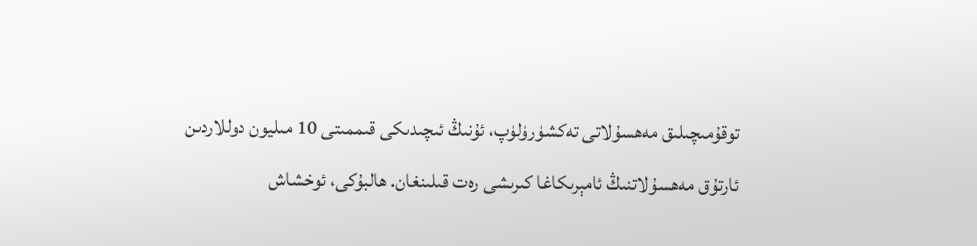توقۇمىچىلىق مەھسۇلاتى تەكشۈرۈلۈپ، ئۇنىڭ ئىچىدىكى قىممىتى 10 مىليون دوللاردىن ئارتۇق مەھسۇلاتنىڭ ئامېرىكاغا كىرىشى رەت قىلىنغان. ھالبۇكى، ئوخشاش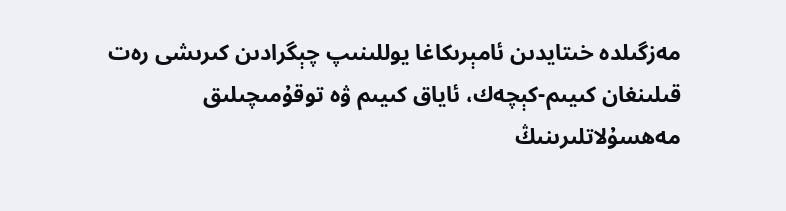مەزگىلدە خىتايدىن ئامېرىكاغا يوللىنىپ چېگرادىن كىرىشى رەت قىلىنغان كىيىم-كېچەك، ئاياق كىيىم ۋە توقۇمىچىلىق مەھسۇلاتلىرىنىڭ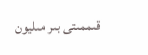قىممىتى بىر مىليون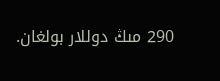290 مىڭ دوللار بولغان.